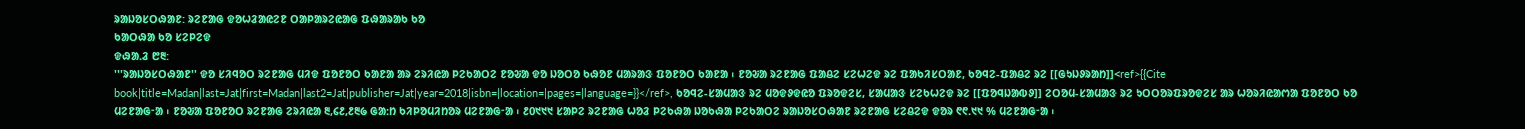ᱨᱟᱡᱚᱥᱛᱷᱟᱱ: ᱨᱮᱱᱟᱜ ᱫᱚᱦᱲᱟᱭᱮᱱ ᱛᱟᱞᱟᱨᱮᱭᱟᱜ ᱯᱷᱟᱨᱟᱠ ᱠᱚ
ᱠᱟᱛᱷᱟ ᱠᱚ ᱥᱮᱞᱮᱫ
ᱫᱷᱟᱹᱲ ᱘᱓:
'''ᱨᱟᱡᱚᱥᱛᱷᱟᱱ'' ᱫᱚ ᱥᱤᱧᱚᱛ ᱨᱮᱱᱟᱜ ᱢᱤᱫ ᱯᱚᱱᱚᱛ ᱠᱟᱱᱟ ᱟᱨ ᱮᱨᱤᱭᱟ ᱞᱮᱠᱟᱛᱮ ᱱᱚᱶᱟ ᱫᱚ ᱡᱚᱛᱚ ᱠᱷᱚᱱ ᱢᱟᱨᱟᱝ ᱯᱚᱱᱚᱛ ᱠᱟᱱᱟ ᱾ ᱱᱚᱶᱟ ᱨᱮᱱᱟᱜ ᱯᱟᱪᱮ ᱥᱮᱦᱮᱫ ᱨᱮ ᱯᱟᱠᱤᱥᱛᱟᱱ, ᱠᱚᱧᱮ-ᱯᱟᱪᱮ ᱨᱮ [[ᱜᱩᱡᱽᱨᱟᱴ]]<ref>{{Cite book|title=Madan|last=Jat|first=Madan|last2=Jat|publisher=Jat|year=2018|isbn=|location=|pages=|language=}}</ref>, ᱠᱚᱧᱮ-ᱥᱟᱢᱟᱝ ᱨᱮ ᱢᱚᱫᱽᱫᱭᱚ ᱯᱨᱚᱫᱮᱥ, ᱥᱟᱢᱟᱝ ᱥᱮᱠᱦᱮᱫ ᱨᱮ [[ᱯᱚᱧᱡᱟᱵᱽ]] ᱮᱛᱚᱢ-ᱥᱟᱢᱟᱝ ᱨᱮ ᱩᱛᱛᱚᱨᱯᱨᱚᱫᱮᱥ ᱟᱨ ᱦᱚᱨᱤᱭᱟᱬᱟ ᱯᱚᱱᱚᱛ ᱠᱚ ᱢᱮᱱᱟᱜᱼᱟ ᱾ ᱱᱚᱶᱟ ᱯᱚᱱᱚᱛ ᱨᱮᱱᱟᱜ ᱮᱨᱤᱭᱟ ᱓,᱔᱒,᱒᱓᱙ ᱜᱟᱺᱴ ᱠᱤᱞᱚᱢᱤᱴᱚᱨ ᱢᱮᱱᱟᱜᱼᱟ ᱾ ᱒᱐᱑᱑᱑ ᱥᱟᱞᱮ ᱨᱮᱱᱟᱜ ᱦᱚᱲ ᱞᱮᱠᱷᱟ ᱡᱚᱠᱷᱟ ᱞᱮᱠᱟᱛᱮ ᱨᱟᱡᱚᱥᱛᱷᱟᱱ ᱨᱮᱱᱟᱜ ᱥᱮᱪᱮᱫ ᱫᱚᱨ ᱖᱖ᱹ᱑᱑ % ᱢᱮᱱᱟᱜᱼᱟ ᱾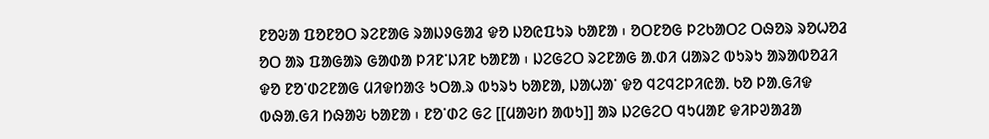ᱱᱚᱶᱟ ᱯᱚᱱᱚᱛ ᱨᱮᱱᱟᱜ ᱨᱟᱡᱽᱜᱟᱲ ᱫᱚ ᱡᱚᱭᱯᱩᱨ ᱠᱟᱱᱟ ᱾ ᱚᱛᱱᱚᱜ ᱞᱮᱠᱟᱛᱮ ᱛᱷᱚᱨ ᱨᱚᱦᱚᱲ ᱚᱛ ᱟᱨ ᱯᱟᱜᱟᱨ ᱜᱟᱰᱟ ᱞᱤᱱᱸᱡᱤᱱ ᱠᱟᱱᱟ ᱾ ᱡᱮᱜᱮᱛ ᱨᱮᱱᱟᱜ ᱟᱹᱰᱤ ᱢᱟᱨᱮ ᱵᱩᱨᱩ ᱟᱨᱟᱵᱚᱲᱤ ᱫᱚ ᱱᱚᱸᱰᱮᱱᱟᱜ ᱢᱤᱫᱴᱟᱝ ᱩᱛᱟᱹᱨ ᱵᱩᱨᱩ ᱠᱟᱱᱟ, ᱡᱟᱦᱟᱸ ᱫᱚ ᱧᱮᱧᱮᱞᱤᱭᱟᱹ ᱠᱚ ᱞᱟᱹᱜᱤᱫ ᱵᱷᱟᱹᱜᱤ ᱴᱷᱟᱶ ᱠᱟᱱᱟ ᱾ ᱱᱚᱸᱰᱮ ᱜᱮ [[ᱢᱟᱶᱴ ᱟᱵᱩ]] ᱟᱨ ᱡᱮᱜᱮᱛ ᱧᱩᱢᱟᱱ ᱫᱤᱞᱣᱟᱲᱟ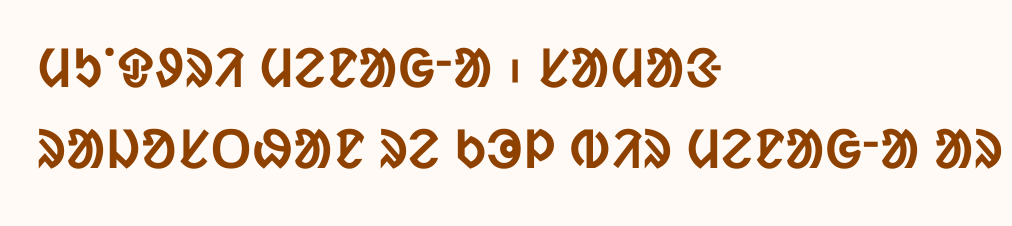ᱢᱩᱸᱫᱽᱨᱤ ᱢᱮᱱᱟᱜᱼᱟ ᱾ ᱥᱟᱢᱟᱝ ᱨᱟᱡᱚᱥᱛᱷᱟᱱ ᱨᱮ ᱠᱳᱞ ᱵᱤᱨ ᱢᱮᱱᱟᱜᱼᱟ ᱟᱨ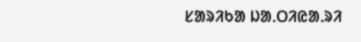ᱥᱟᱨᱤᱠᱟ ᱡᱟᱹᱛᱤᱭᱟᱹᱨᱤ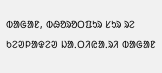ᱵᱟᱜᱟᱱ, ᱵᱷᱚᱨᱚᱛᱯᱩᱨ ᱥᱩᱨ ᱨᱮ ᱠᱮᱣᱞᱟᱫᱮᱣ ᱡᱟᱹᱛᱤᱭᱟᱹᱨᱤ ᱵᱟᱜᱟᱱ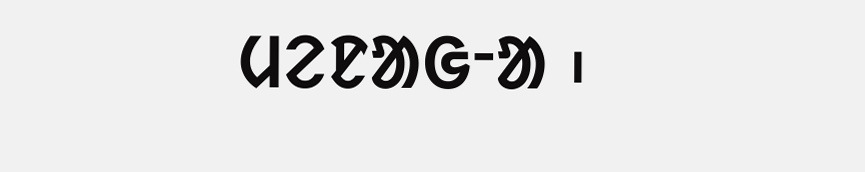ᱢᱮᱱᱟᱜᱼᱟ ᱾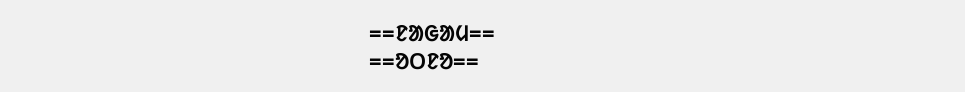==ᱱᱟᱜᱟᱢ==
==ᱚᱛᱱᱚ==